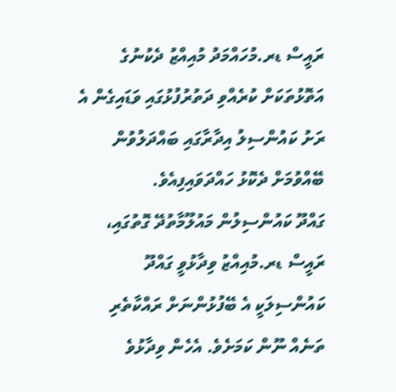ރައީސް ޑރ.މުހައްމަދު މުއިއްޒު ދެކުނުގެ އަތޮޅުތަކަށް ކުރެއްވި ދަތުރުފުޅުގައި ވަޑައިގެން އެ ރަށު ކައުންސިލު އިދާރާގައި ބައްދަލުވުން ބޭއްވުމަށް ދެކޮޅު ހައްދަވައިފިއެވެ.
ގައްދޫ ކައުންސިލުން މައުލޫމާތުދޭ ގޮތުގައި، ރައީސް ޑރ.މުއިއްޒު ވިދާޅުވީ ގައްދޫ ކައުންސިލަކީ އެ ބޭފުޅުންނަށް ރައްކާތެރި ތަނެއް ނޫން ކަމަށެވެ. އެހެން ވިދާޅުވެ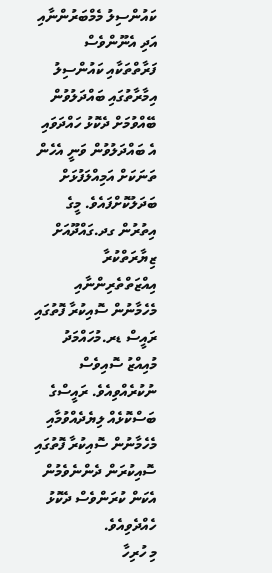ކައުންސިލު މެމްބަރުންނާއި އަދި އެނޫންވެސް ފަރާތްތަކާއި ކައުންސިލު އިމާރާތުގައި ބައްދަލުވުން ބޭއްވުމަށް ދެކޮޅު ހައްދަވައި އެ ބައްދަލުވުން ވަނީ އެހެން ތަނަކަށް އަމިއްލަފުޅަށް ބަދަލުކޮށްފައެވެ. މީގެ އިތުރުން ގދ.ގައްދޫއަށް ޒިޔާރަތްކުރާ އިއްޒަތްތެރިންނާއި މެހެމާނުން ސޮއިކުރާ ފޮތުގައި ރައީސް ޑރ.މުހައްމަދު މުއިއްޒު ސޮއިވެސް ނުކުރެއްވިއެވެ. ރައީސްގެ ބަސްކޮޅެއް ލިޔެދެއްވުމާއި މެހެމާނުން ސޮއިކުރާ ފޮތުގައި ސޮއިކުރަން ދެންނެވެމުން އެކަން ކުރަންވެސް ދެކޮޅު ހެއްދެވިއެވެ.
މި ހުރިހާ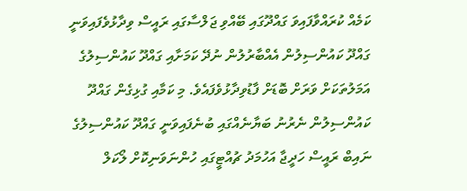ކަމެއް ކުރައްވާފައިވަ ގައްދޫގައި ބޭއްވި ޖަލްސާގައި ރައީސް ވިދާޅުވެފައިވަނީ ގައްދޫ ކައުންސިލުން އެއްބާރުލުން ނުދޭ ކަމަށާއި ގައްދޫ ކައުންސިލުގެ އަމަލުތަކަށް ވަރަށް ބޮޑަށް ފާޑުވިދާޅުވެފައެވެ. މި ކަމާއި ގުޅިގެން ގައްދޫ ކައުންސިލުން ނެރުނު ބަޔާނެއްގައި ބުނެފައިވަނީ ގައްދޫ ކައުންސިލުގެ ނައިބް ރައީސް ހަދީޖާ އަހުމަދު ޗުއްޓީގައި ހުންނަވަނިކޮށް ލޯކަލް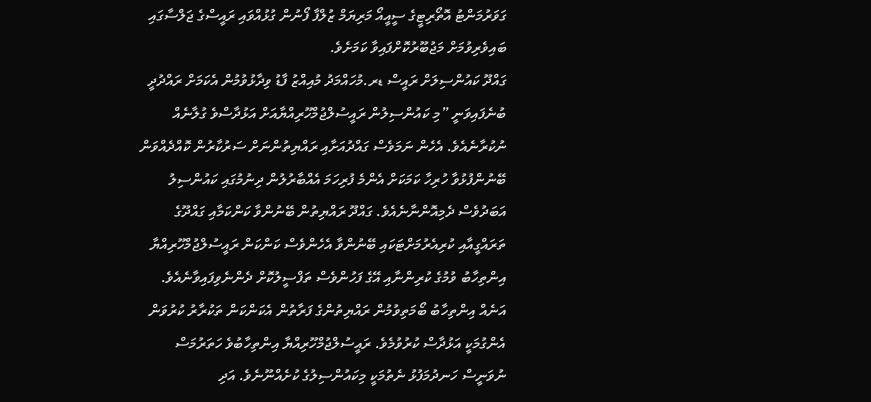ގަވަރުމަންޓު އޮތޯރިޓީގެ ސީއީއޯ މަރިޔަމް ޒުލްފާ ފޯނުން ގުޅުއްވައި ރައީސްގެ ޖަލްސާގައި ބައިވެރިވުމަށް މަޖުބޫރުކޮށްފައިވާ ކަމަށެވެ.
ގައްދޫ ކައުންސިލަށް ރައީސް ޑރ.މުހައްމަދު މުއިއްޒު ފާޑު ވިދާޅުވުމުން އެކަމަށް ރައްދުދީ ބުނެފައިވަނީ ”މި ކައުންސިލުން ރައީސުލްޖުމްހޫރިއްޔާއަށް އަޅުދާސްވެ ގުލާނެއް ނުކުރާނެއެވެ. އެހެން ނަމަވެސް ގައްދުއަށާއި ރައްޔިތުންނަށް ސަރުކާރުން ކޮއްދެއްވަން ބޭނުންފުޅުވާ ހުރިހާ ކަމަކަށް އެންމެ ފުރިހަމަ އެއްބާރުލުން ދިނުމުގައި ކައުންސިލު އަބަދުވެސް ދެމިއޮންނާނެއެވެ. ގައްދޫ ރައްޔިތުން ބޭނުންވާ ކަންކަމާއި ގައްދޫގެ ތަރައްގީއާއި ކުރިއެރުމަށްޓަކައި ބޭނުންވާ އެހެންވެސް ކަންކަން ރައީސުލްޖުމްހޫރިއްޔާ އިންތިހާބު ވުމުގެ ކުރިންނާއި އޭގެ ފަހުންވެސް ތަފްސީލުކޮށް ދެންނެވިފައިވާނެއެވެ. އަނެއް އިންތިހާބު ބޯމަތިވުމުން ރައްޔިތުންގެ ފަރާތުން އެކަންކަން ތަކުރާރު ކުރުވަން އެންގުމަކީ އަޅުދާސް ކުރުވުމެވެ. ރައީސުލްޖުމްހޫރިއްޔާ އިންތިހާބުވެ ހަތަރުމަސް ނުވަނީސް ހަނދުމަފުޅު ނެތުމަކީ މިކައުންސިލުގެ ކުށެއްނޫނެވެ. އަދި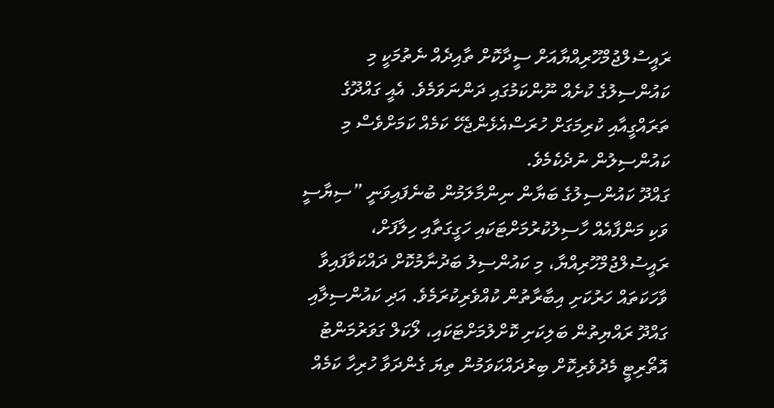ރައީސުލްޖުމްހޫރިއްޔާއަށް ސީދާކޮށް ތާއިދެއް ނެތުމަކީ މި ކައުންސިލުގެ ކުށެއް ނޫންކަމުގައި ދަންނަވަމެވެ. އެއީ ގައްދޫގެ ތަރައްގީއާއި ކުރިމަގަށް ހުރަސްއެޅެންޖެހޭ ކަމެއް ކަމަށްވެސް މި ކައުންސިލުން ނުދެކެމެވެ.
ގައްދޫ ކައުންސިލުގެ ބަޔާން ނިންމާލަމުން ބުނެފައިވަނީ ”ސިޔާސީ ވަކި މަންފާއެއް ހާސިލުކުރުމަށްޓަކައި ހަގީގަތާއި ހިލާފަށް، ރައީސުލްޖުމްހޫރިއްޔާ، މި ކައުންސިލު ބަދުނާމުކޮށް ދައްކަވާފައިވާ ވާހަކަތައް ހަރުކަށި އިބާރާތުން ކުއްވެރިކުރަމެވެ. އަދި ކައުންސިލާއި ގައްދޫ ރައްޔިތުން ބަލިކަށި ކޮށްލުމަށްޓަކައި، ލޯކަލް ގަވަރުމަންޓު އޮތޯރިޓީ މެދުވެރިކޮށް ބިރުދައްކަވަމުން ތިޔަ ގެންދަވާ ހުރިހާ ކަމެއް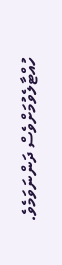ހުއްޓާލެވުމަށްވެސް ދަންނަވަމެވެ.